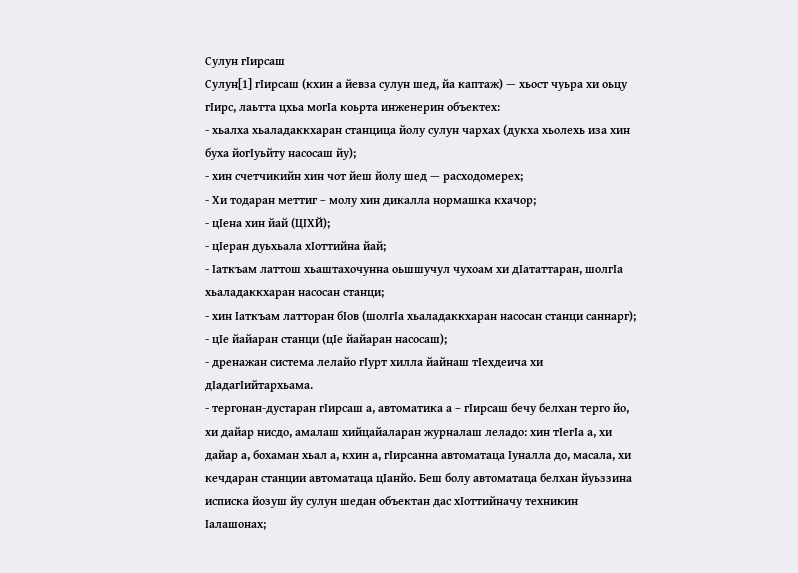Сулун гӀирсаш
Сулун[1] гӀирсаш (кхин а йевза сулун шед, йа каптаж) — хьост чуьра хи оьцу гӀирс, лаьтта цхьа могӀа коьрта инженерин объектех:
- хьалха хьаладаккхаран станцица йолу сулун чархах (дукха хьолехь иза хин буха йогӀуьйту насосаш йу);
- хин счетчикийн хин чот йеш йолу шед — расходомерех;
- Хи тодаран меттиг – молу хин дикалла нормашка кхачор;
- цӀена хин йай (ЦӀХЙ);
- цӀеран дуьхьала хӀоттийна йай;
- Ӏаткъам латтош хьаштахочунна оьшшучул чухоам хи дӀататтаран, шолгӀа хьаладаккхаран насосан станци;
- хин Ӏаткъам латторан бӀов (шолгӀа хьаладаккхаран насосан станци саннарг);
- цӀе йайаран станци (цӀе йайаран насосаш);
- дренажан система лелайо гӀурт хилла йайнаш тӀехдеича хи дӀадагӀийтархьама.
- тергонан-дустаран гӀирсаш а, автоматика а – гӀирсаш бечу белхан терго йо, хи дайар нисдо, амалаш хийцайаларан журналаш леладо: хин тӀегӀа а, хи дайар а, бохаман хьал а, кхин а, гӀирсанна автоматаца Ӏуналла до, масала, хи кечдаран станции автоматаца цӀанйо. Беш болу автоматаца белхан йуьззина исписка йозуш йу сулун шедан объектан дас хӀоттийначу техникин Ӏалашонах;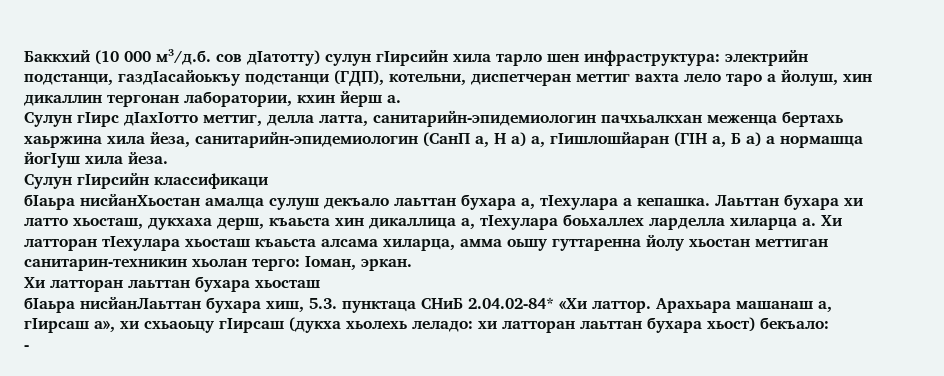Баккхий (10 000 м³/д.б. сов дӀатотту) сулун гӀирсийн хила тарло шен инфраструктура: электрийн подстанци, газдӀасайоькъу подстанци (ГДП), котельни, диспетчеран меттиг вахта лело таро а йолуш, хин дикаллин тергонан лаборатории, кхин йерш а.
Сулун гӀирс дӀахӀотто меттиг, делла латта, санитарийн-эпидемиологин пачхьалкхан меженца бертахь хаьржина хила йеза, санитарийн-эпидемиологин (СанП а, Н а) а, гӀишлошйаран (ГӀН а, Б а) а нормашца йогӀуш хила йеза.
Сулун гӀирсийн классификаци
бӀаьра нисйанХьостан амалца сулуш декъало лаьттан бухара а, тӀехулара а кепашка. Лаьттан бухара хи латто хьосташ, дукхаха дерш, къаьста хин дикаллица а, тӀехулара боьхаллех ларделла хиларца а. Хи латторан тӀехулара хьосташ къаьста алсама хиларца, амма оьшу гуттаренна йолу хьостан меттиган санитарин-техникин хьолан терго: Ӏоман, эркан.
Хи латторан лаьттан бухара хьосташ
бӀаьра нисйанЛаьттан бухара хиш, 5.3. пунктаца СНиБ 2.04.02-84* «Хи латтор. Арахьара машанаш а, гӀирсаш а», хи схьаоьцу гӀирсаш (дукха хьолехь леладо: хи латторан лаьттан бухара хьост) бекъало:
-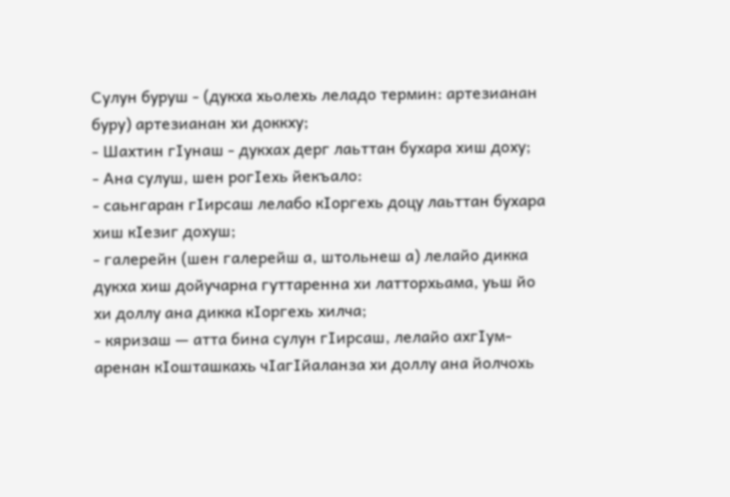Сулун буруш - (дукха хьолехь леладо термин: артезианан буру) артезианан хи доккху;
- Шахтин гӀунаш - дукхах дерг лаьттан бухара хиш доху;
- Ана сулуш, шен рогӀехь йекъало:
- саьнгаран гӀирсаш лелабо кӀоргехь доцу лаьттан бухара хиш кӀезиг дохуш;
- галерейн (шен галерейш а, штольнеш а) лелайо дикка дукха хиш дойучарна гуттаренна хи латторхьама, уьш йо хи доллу ана дикка кӀоргехь хилча;
- кяризаш — атта бина сулун гӀирсаш, лелайо ахгӀум-аренан кӀошташкахь чӀагӀйаланза хи доллу ана йолчохь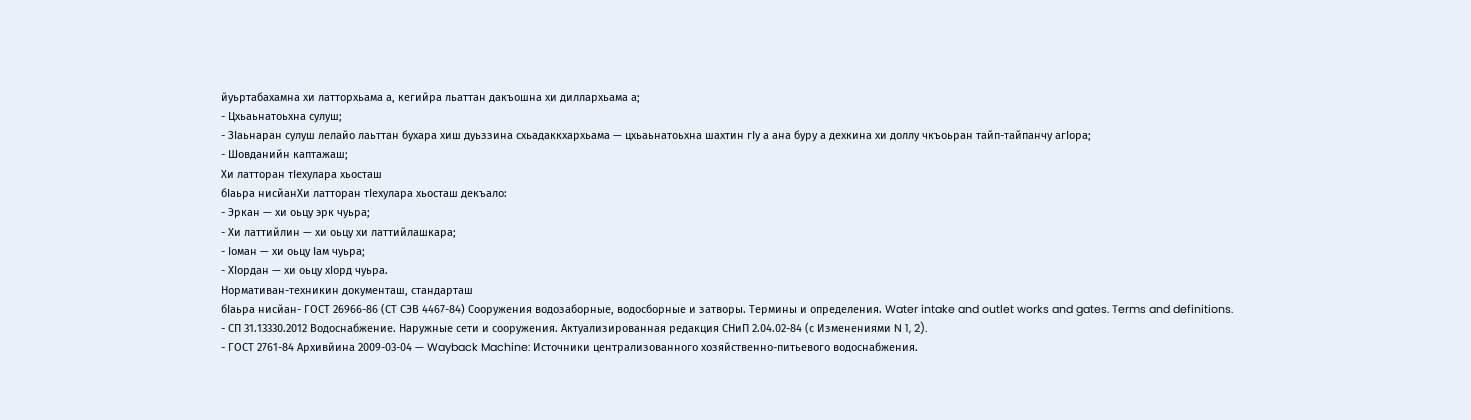йуьртабахамна хи латторхьама а, кегийра льаттан дакъошна хи диллархьама а;
- Цхьаьнатоьхна сулуш;
- ЗӀаьнаран сулуш лелайо лаьттан бухара хиш дуьззина схьадаккхархьама — цхьаьнатоьхна шахтин гӀу а ана буру а дехкина хи доллу чкъоьран тайп-тайпанчу агӀора;
- Шовданийн каптажаш;
Хи латторан тӀехулара хьосташ
бӀаьра нисйанХи латторан тӀехулара хьосташ декъало:
- Эркан — хи оьцу эрк чуьра;
- Хи латтийлин — хи оьцу хи латтийлашкара;
- Ӏоман — хи оьцу Ӏам чуьра;
- ХӀордан — хи оьцу хӀорд чуьра.
Нормативан-техникин документаш, стандарташ
бӀаьра нисйан- ГОСТ 26966-86 (СТ СЭВ 4467-84) Сооружения водозаборные, водосборные и затворы. Термины и определения. Water intake and outlet works and gates. Terms and definitions.
- СП 31.13330.2012 Водоснабжение. Наружные сети и сооружения. Актуализированная редакция СНиП 2.04.02-84 (с Изменениями N 1, 2).
- ГОСТ 2761-84 Архивйина 2009-03-04 — Wayback Machine: Источники централизованного хозяйственно-питьевого водоснабжения.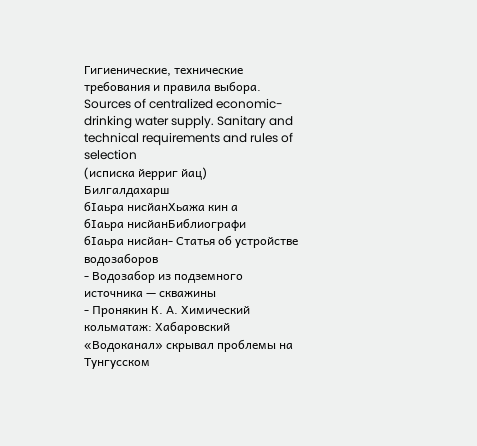Гигиенические, технические требования и правила выбора. Sources of centralized economic-drinking water supply. Sanitary and technical requirements and rules of selection
(исписка йерриг йац)
Билгалдахарш
бӀаьра нисйанХьажа кин а
бӀаьра нисйанБиблиографи
бӀаьра нисйан- Статья об устройстве водозаборов
- Водозабор из подземного источника — скважины
- Пронякин К. А. Химический кольматаж: Хабаровский «Водоканал» скрывал проблемы на Тунгусском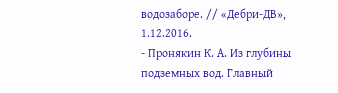водозаборе. // «Дебри-ДВ», 1.12.2016.
- Пронякин К. А. Из глубины подземных вод. Главный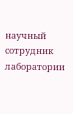научный сотрудник лаборатории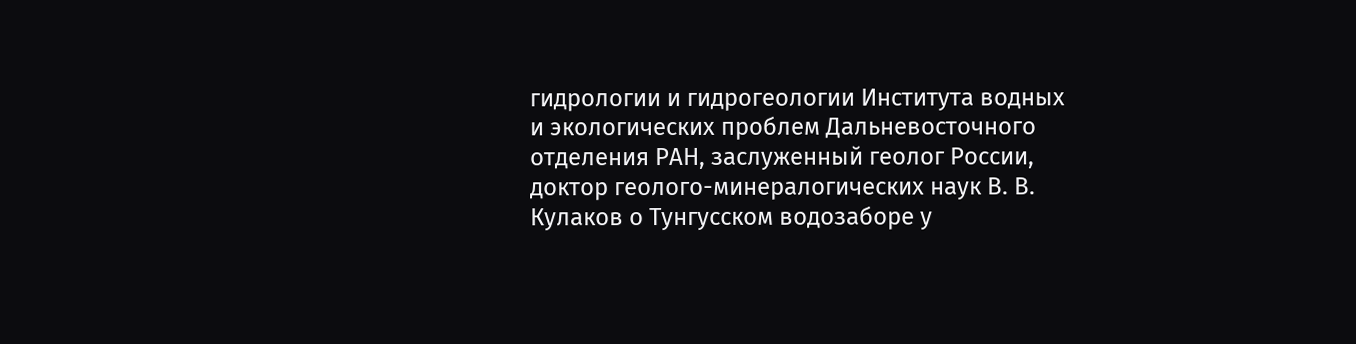гидрологии и гидрогеологии Института водных и экологических проблем Дальневосточного отделения РАН, заслуженный геолог России, доктор геолого-минералогических наук В. В. Кулаков о Тунгусском водозаборе у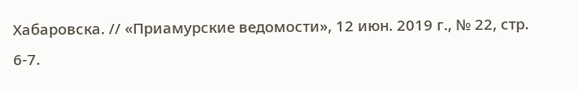Хабаровска. // «Приамурские ведомости», 12 июн. 2019 г., № 22, стр. 6-7.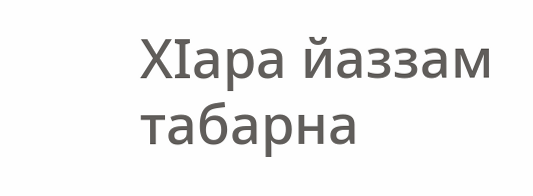ХӀара йаззам табарна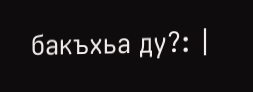бакъхьа ду?: |